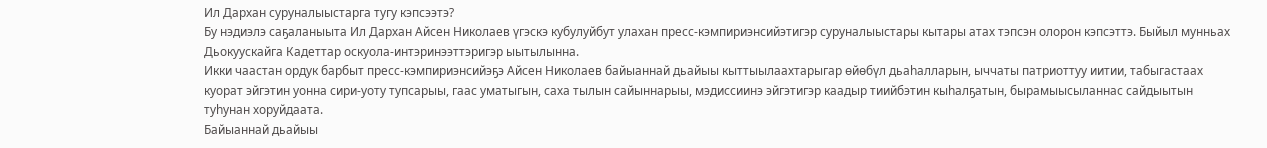Ил Дархан суруналыыстарга тугу кэпсээтэ?
Бу нэдиэлэ саҕаланыыта Ил Дархан Айсен Николаев үгэскэ кубулуйбут улахан пресс-кэмпириэнсийэтигэр суруналыыстары кытары атах тэпсэн олорон кэпсэттэ. Быйыл мунньах Дьокуускайга Кадеттар оскуола-интэринээттэригэр ыытылынна.
Икки чаастан ордук барбыт пресс-кэмпириэнсийэҕэ Айсен Николаев байыаннай дьайыы кыттыылаахтарыгар өйөбүл дьаһалларын, ыччаты патриоттуу иитии, табыгастаах куорат эйгэтин уонна сири-уоту тупсарыы, гаас уматыгын, саха тылын сайыннарыы, мэдиссиинэ эйгэтигэр каадыр тиийбэтин кыһалҕатын, бырамыысыланнас сайдыытын туһунан хоруйдаата.
Байыаннай дьайыы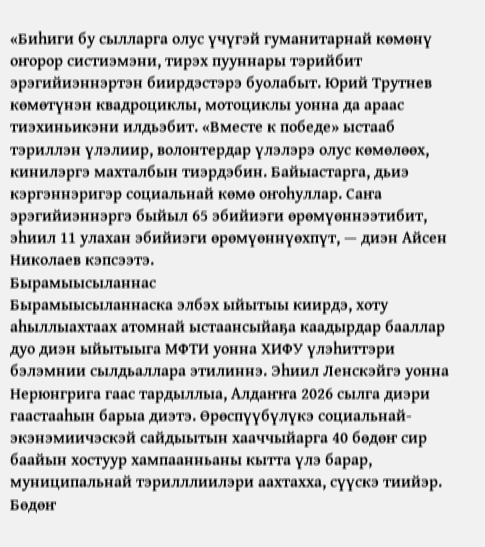«Биһиги бу сылларга олус үчүгэй гуманитарнай көмөнү оҥорор систиэмэни, тирэх пууннары тэрийбит эрэгийиэннэртэн биирдэстэрэ буолабыт. Юрий Трутнев көмөтүнэн квадроциклы, мотоциклы уонна да араас тиэхиньикэни илдьэбит. «Вместе к победе» ыстааб тэриллэн үлэлиир, волонтердар үлэлэрэ олус көмөлөөх, кинилэргэ махталбын тиэрдэбин. Байыастарга, дьиэ кэргэннэригэр социальнай көмө оҥоһуллар. Саҥа эрэгийиэннэргэ быйыл 65 эбийиэги өрөмүөннээтибит, эһиил 11 улахан эбийиэги өрөмүөннүөхпүт, — диэн Айсен Николаев кэпсээтэ.
Бырамыысыланнас
Бырамыысыланнаска элбэх ыйытыы киирдэ, хоту аһыллыахтаах атомнай ыстаансыйаҕа каадырдар бааллар дуо диэн ыйытыыга МФТИ уонна ХИФУ үлэһиттэри бэлэмнии сылдьаллара этилиннэ. Эһиил Ленскэйгэ уонна Нерюнгрига гаас тардыллыа, Алдаҥҥа 2026 сылга диэри гаастааһын барыа диэтэ. Өрөспүүбүлүкэ социальнай-экэнэмиичэскэй сайдыытын хааччыйарга 40 бөдөҥ сир баайын хостуур хампаанньаны кытта үлэ барар, муниципальнай тэрилллиилэри аахтахха, сүүскэ тиийэр. Бөдөҥ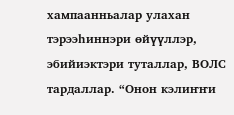хампаанньалар улахан тэрээһиннэри өйүүллэр, эбийиэктэри туталлар, ВОЛС тардаллар. “Онон кэлиҥҥи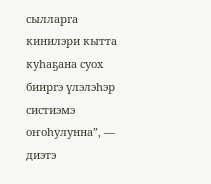сылларга кинилэри кытта куһаҕана суох бииргэ үлэлэһэр систиэмэ оҥоһулунна”, — диэтэ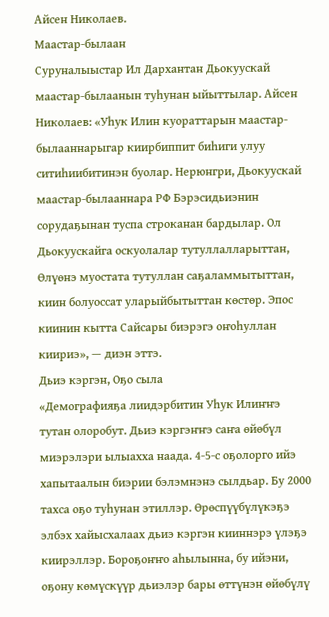Айсен Николаев.
Маастар-былаан
Суруналыыстар Ил Дархантан Дьокуускай маастар-былаанын туһунан ыйыттылар. Айсен Николаев: «Уһук Илин куораттарын маастар-былааннарыгар киирбиппит биһиги улуу ситиһиибитинэн буолар. Нерюнгри, Дьокуускай маастар-былааннара РФ Бэрэсидьиэнин сорудаҕынан туспа строканан бардылар. Ол Дьокуускайга оскуолалар тутуллалларыттан, Өлүөнэ муостата тутуллан саҕаламмытыттан, киин болуоссат уларыйбытыттан көстөр. Эпос киинин кытта Сайсары биэрэгэ оҥоһуллан киириэ», — диэн эттэ.
Дьиэ кэргэн, Оҕо сыла
«Демографияҕа лиидэрбитин Уһук Илиҥҥэ тутан олоробут. Дьиэ кэргэҥҥэ саҥа өйөбүл миэрэлэри ылыахха наада. 4-5-с оҕолорго ийэ хапытаалын биэрии бэлэмнэнэ сылдьар. Бу 2000 тахса оҕо туһунан этиллэр. Өрөспүүбүлүкэҕэ элбэх хайысхалаах дьиэ кэргэн кииннэрэ үлэҕэ киирэллэр. Бороҕоҥҥо аһылынна, бу ийэни, оҕону көмүскүүр дьиэлэр бары өттүнэн өйөбүлү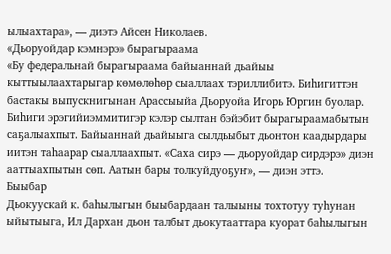ылыахтара», — диэтэ Айсен Николаев.
«Дьоруойдар кэмнэрэ» бырагыраама
«Бу федеральнай бырагыраама байыаннай дьайыы кыттыылаахтарыгар көмөлөһөр сыаллаах тэриллибитэ. Биһигиттэн бастакы выпускнигынан Арассыыйа Дьоруойа Игорь Юргин буолар. Биһиги эрэгийиэммитигэр кэлэр сылтан бэйэбит бырагыраамабытын саҕалыахпыт. Байыаннай дьайыыга сылдьыбыт дьонтон каадырдары иитэн таһаарар сыаллаахпыт. «Саха сирэ — дьоруойдар сирдэрэ» диэн ааттыахпытын сөп. Аатын бары толкуйдуоҕуҥ», — диэн эттэ.
Быыбар
Дьокуускай к. баһылыгын быыбардаан талыыны тохтотуу туһунан ыйытыыга, Ил Дархан дьон талбыт дьокутааттара куорат баһылыгын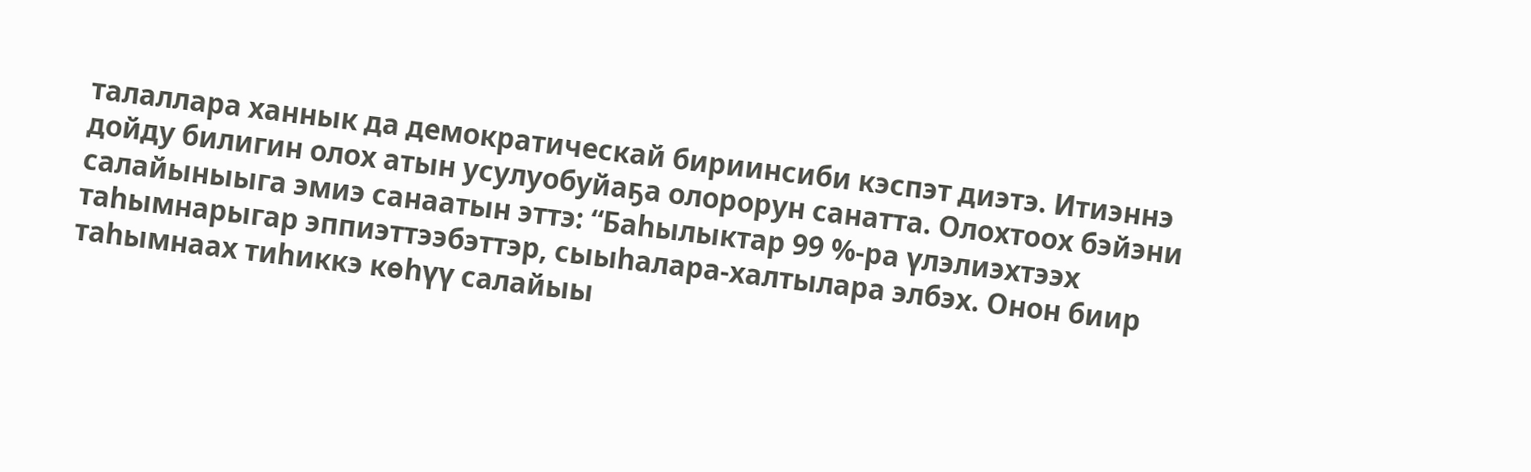талаллара ханнык да демократическай бириинсиби кэспэт диэтэ. Итиэннэ дойду билигин олох атын усулуобуйаҕа олорорун санатта. Олохтоох бэйэни салайыныыга эмиэ санаатын эттэ: “Баһылыктар 99 %-ра үлэлиэхтээх таһымнарыгар эппиэттээбэттэр, сыыһалара-халтылара элбэх. Онон биир таһымнаах тиһиккэ көһүү салайыы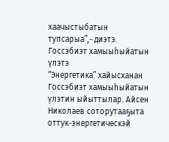хаачыстыбатын тупсарыа”,- диэтэ.
Госсэбиэт хамыыһыйатын үлэтэ
“Энергетика” хайысханан Госсэбиэт хамыыһыйатын үлэтин ыйыттылар. Айсен Николаев соторутааҕыта оттук-энергетическэй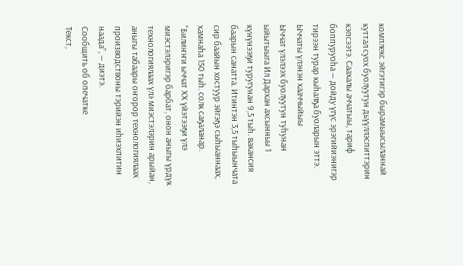комплекс эйгэтигэр бырамыысыланнай куттал суох буолуутун дьүүллэспиттэрин кэпсээтэ. Саахалы аччатыы, тариф боппуруоһа — дойду үгүс эрэгийиэнигэр тирээн турар кыһалҕа буоларын эттэ.
Ыччаты үлэнэн хааччыйыы
Ыччат үлэлээх буолуутун туһунан ыйытыыга Ил Дархан ахсынньы 1 күнүнээҕи туругунан 9,5 тыһ. вакансия баарын санатта. Итинтэн 3,5 тыһыынчата сир баайын хостуур эйгэҕэ сыһыаннаах, хамнаһа 150 тыһ. солк саҕаланар. “Билиҥҥи ыччат ХХ үйэтээҕи үлэ миэстэлэригэр барбат, онон аныгы үрдүк технологиялаах үлэ миэстэлэрин арыйан, аныгы табаары оҥорор технологиялаах производствоны тэрийэн иһиэхпитин наада”, — диэтэ.
Сообщить об опечатке
Текст,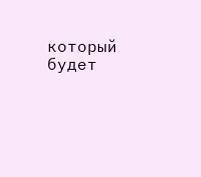который будет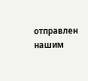отправлен нашим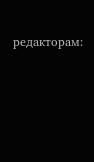редакторам: